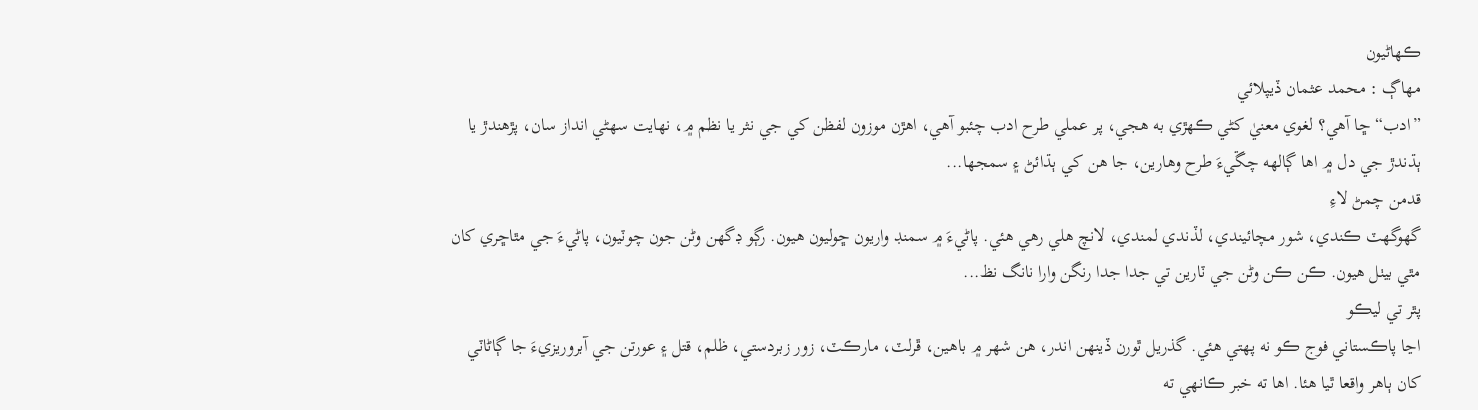ڪهاڻيون
مهاڳ : محمد عثمان ڏيپلائي
”ادب“ ڇا آهي؟ لغوي معنيٰ کڻي ڪهڙي به هجي، پر عملي طرح ادب چئبو آهي، اهڙن موزون لفظن کي جي نثر يا نظم ۾، نهايت سهڻي انداز سان، پڙهندڙ يا ٻڌندڙ جي دل ۾ اها ڳالهه چڱيءَ طرح وهارين، جا هن کي ٻڌائڻ ۽ سمجها...
قدمن چمڻ لاءِ
گهوگهٽ ڪندي، شور مچائيندي، لڏندي لمندي، لانچ هلي رهي هئي. پاڻيءَ ۾ سمنڊ واريون ڇوليون هيون. رڳو ڊگهن وڻن جون چوٽيون، پاڻيءَ جي مٿاڇري کان مٿي بيٺل هيون. ڪن ڪن وڻن جي ٽارين تي جدا جدا رنگن وارا نانگ نظ...
پٿر تي ليڪو
اڃا پاڪستاني فوج ڪو نه پهتي هئي. گذريل ٿورن ڏينهن اندر، هن شهر ۾ باهين، ڦرلٽ، مارڪٽ، زور زبردستي، ظلم، قتل ۽ عورتن جي آبروريزيءَ جا ڳاڻاٽي کان ٻاهر واقعا ٿيا هئا. اها ته خبر ڪانهي ته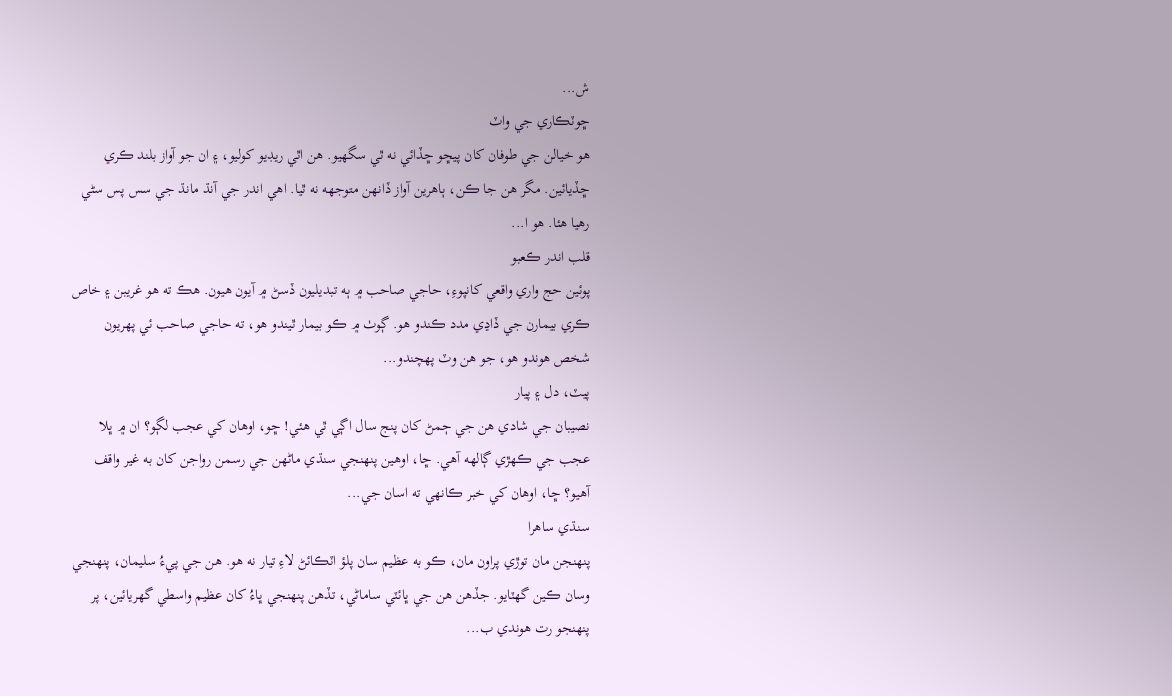ش...
ڇوٽڪاري جي واٽ
هو خيالن جي طوفان کان پيڇو ڇڏائي نه ٿي سگهيو. هن اٿي ريڊيو کوليو، ۽ ان جو آواز بلند ڪري ڇڏيائين. مگر هن جا ڪن، ٻاهرين آواز ڏانهن متوجهه نه ٿيا. اهي اندر جي آنڌ مانڌ جي سس پس سڻي رهيا هئا. هو ا...
قلب اندر ڪعبو
پوئين حج واري واقعي کانپوءِ، حاجي صاحب ۾ ٻه تبديليون ڏسڻ ۾ آيون هيون. هڪ ته هو غريبن ۽ خاص ڪري بيمارن جي ڏاڍي مدد ڪندو هو. ڳوٺ ۾ ڪو بيمار ٿيندو هو، ته حاجي صاحب ئي پهريون شخص هوندو هو، جو هن وٽ پهچندو...
پيٽ، دل ۽ پيار
نصيبان جي شادي هن جي ڄمڻ کان پنج سال اڳي ٿي هئي! ڇو، اوهان کي عجب لڳو؟ ان ۾ ڀلا عجب جي ڪهڙي ڳالهه آهي. ڇا، اوهين پنهنجي سنڌي ماڻهن جي رسمن رواجن کان به غير واقف آهيو؟ ڇا، اوهان کي خبر ڪانهي ته اسان جي...
سنڌي ساهرا
پنهنجن مان توڙي پراون مان، ڪو به عظيم سان پلؤ اٽڪائڻ لاءِ تيار نه هو. هن جي پيءُ سليمان، پنهنجي وسان ڪين گهٽايو. جڏهن هن جي ڀائٽي ساماڻي، تڏهن پنهنجي ڀاءُ کان عظيم واسطي گهريائين، پر پنهنجو رت هوندي ب...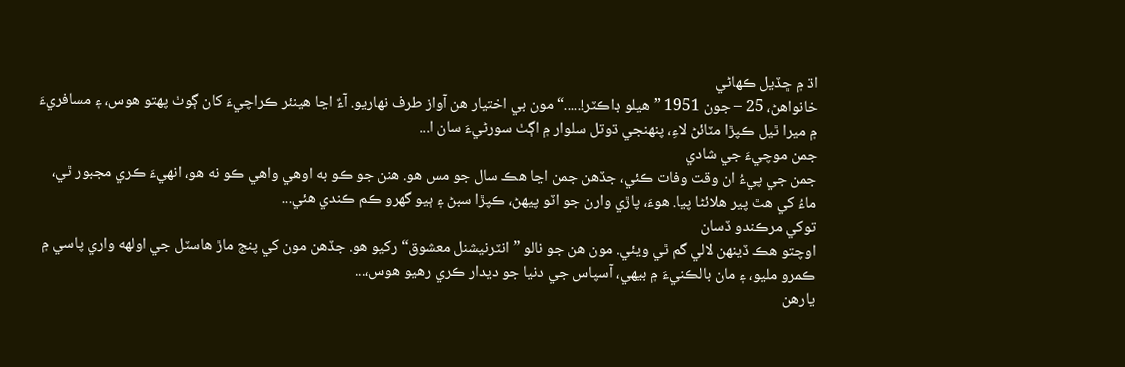اڌ ۾ ڇڏيل ڪهاڻي
خانواهڻ، 25 – جون 1951 ”هيلو ڊاڪٽر!.....“ مون بي اختيار هن آواز طرف نهاريو. آءٌ اڃا هينئر ڪراچيءَ کان ڳوٺ پهتو هوس، ۽ مسافريءَ ۾ ميرا ٿيل ڪپڙا مٽائڻ لاءِ، پنهنجي ڌوتل سلوار ۾ اڳٺ سورڻيءَ سان ا...
جمن موچيءَ جي شادي
جمن جي پيءُ ان وقت وفات ڪئي، جڏهن جمن اڃا هڪ سال جو مس هو. هنن جو ڪو به اوهي واهي ڪو نه هو، انهيءَ ڪري مجبور ٿي، ماءُ کي هٿ پير هلائڻا پيا. هوءَ، پاڙي وارن جو اٽو پيهڻ، ڪپڙا سبڻ ۽ ٻيو گهرو ڪم ڪندي هئي...
توکي مرڪندو ڏسان
اوچتو هڪ ڏينهن لالي گم ٿي ويئي. مون هن جو نالو ”انٽرنيشنل معشوق“ رکيو هو. جڏهن مون کي پنج ماڙ هاسٽل جي اولهه واري پاسي ۾ ڪمرو مليو، ۽ مان بالڪنيءَ ۾ بيهي، آسپاس جي دنيا جو ديدار ڪري رهيو هوس،...
يارهن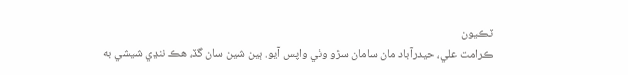ٽڪيون
ڪرامت علي، حيدرآباد مان سامان سڙو وٺي واپس آيو. ٻين شين سان گڏ، هڪ ننڍي شيشي به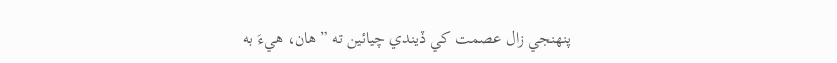پنهنجي زال عصمت کي ڏيندي چيائين ته ”هان، هيءَ به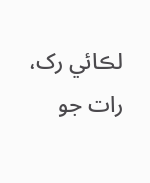لڪائي رک، رات جو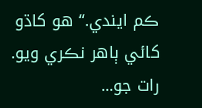ڪم ايندي.“ هو کاڌو کائي ٻاهر نڪري ويو. رات جو...